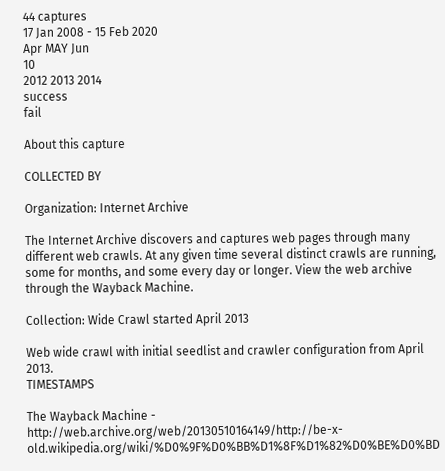44 captures
17 Jan 2008 - 15 Feb 2020
Apr MAY Jun
10
2012 2013 2014
success
fail

About this capture

COLLECTED BY

Organization: Internet Archive

The Internet Archive discovers and captures web pages through many different web crawls. At any given time several distinct crawls are running, some for months, and some every day or longer. View the web archive through the Wayback Machine.

Collection: Wide Crawl started April 2013

Web wide crawl with initial seedlist and crawler configuration from April 2013.
TIMESTAMPS

The Wayback Machine - http://web.archive.org/web/20130510164149/http://be-x-old.wikipedia.org/wiki/%D0%9F%D0%BB%D1%8F%D1%82%D0%BE%D0%BD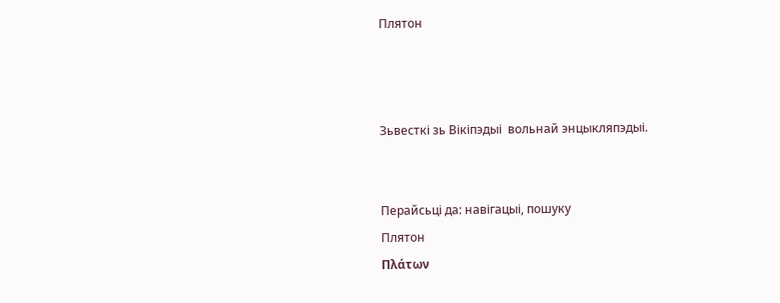Плятон



Зьвесткі зь Вікіпэдыі  вольнай энцыкляпэдыі.


Перайсьці да: навігацыі, пошуку
Плятон
Πλάτων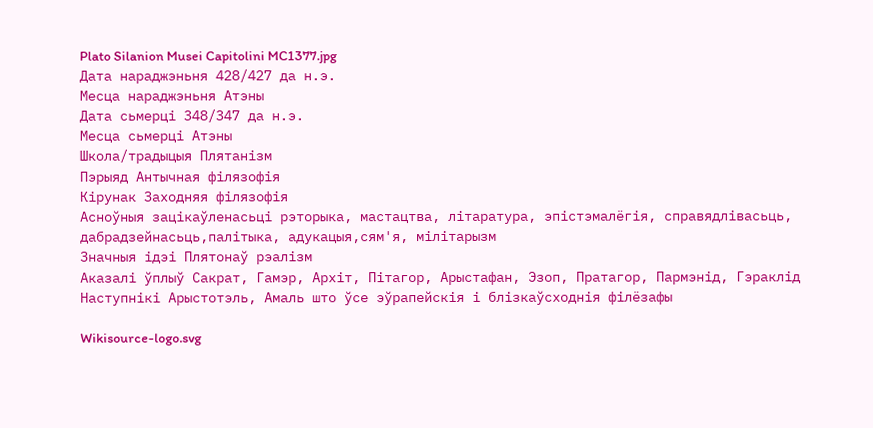Plato Silanion Musei Capitolini MC1377.jpg
Дата нараджэньня 428/427 да н.э.
Месца нараджэньня Атэны
Дата сьмерці 348/347 да н.э.
Месца сьмерці Атэны
Школа/традыцыя Плятанізм
Пэрыяд Антычная філязофія
Кірунак Заходняя філязофія
Асноўныя зацікаўленасьці рэторыка, мастацтва, літаратура, эпістэмалёгія, справядлівасьць, дабрадзейнасьць,палітыка, адукацыя,сям'я, мілітарызм
Значныя ідэі Плятонаў рэалізм
Аказалі ўплыў Сакрат, Гамэр, Архіт, Пітагор, Арыстафан, Эзоп, Пратагор, Пармэнід, Гэраклід
Наступнікі Арыстотэль, Амаль што ўсе эўрапейскія і блізкаўсходнія філёзафы

Wikisource-logo.svg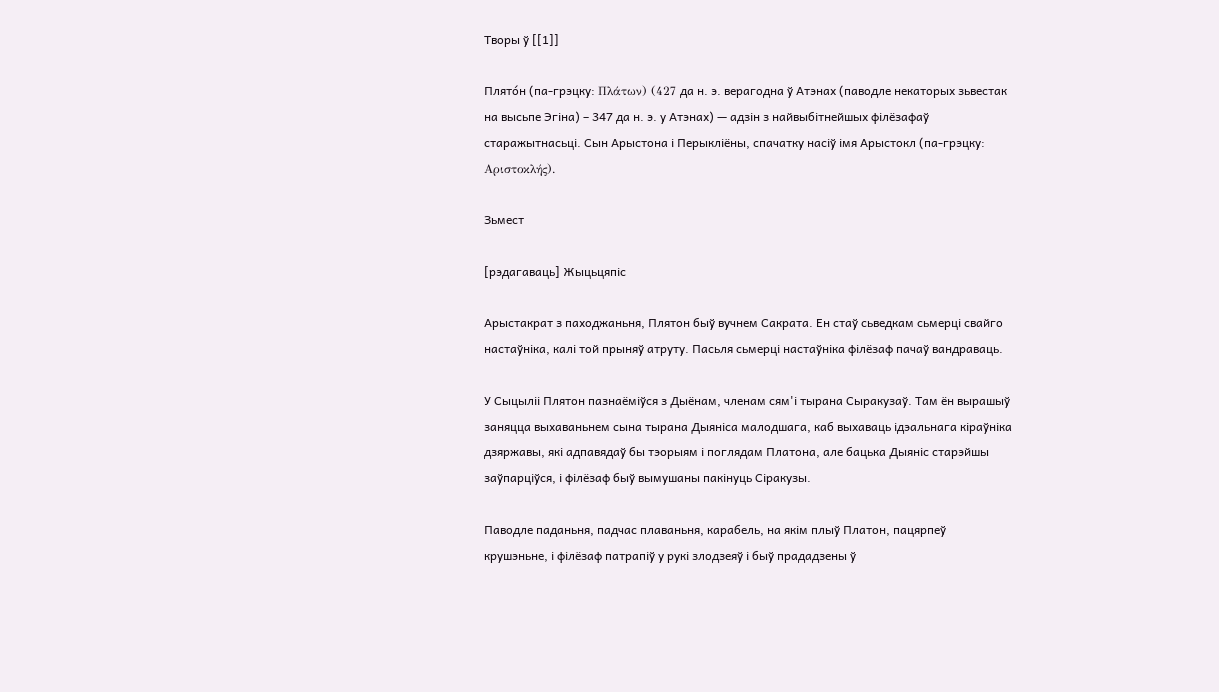Творы ў [[1]]

Плято́н (па-грэцку: Πλάτων) (427 да н. э. верагодна ў Атэнах (паводле некаторых зьвестак на высьпе Эгіна) – 347 да н. э. у Aтэнах) — адзін з найвыбітнейшых філёзафаў старажытнасьці. Сын Арыстона і Перыкліёны, спачатку насіў імя Арыстокл (па-грэцку: Αριστοκλής).

Зьмест

[рэдагаваць] Жыцьцяпіс

Арыстакрат з паходжаньня, Плятон быў вучнем Сакрата. Ен стаў сьведкам сьмерці свайго настаўніка, калі той прыняў атруту. Пасьля сьмерці настаўніка філёзаф пачаў вандраваць.

У Сыцыліі Плятон пазнаёміўся з Дыёнам, членам сям'і тырана Сыракузаў. Там ён вырашыў заняцца выхаваньнем сына тырана Дыяніса малодшага, каб выхаваць ідэальнага кіраўніка дзяржавы, які адпавядаў бы тэорыям і поглядам Платона, але бацька Дыяніс старэйшы заўпарціўся, і філёзаф быў вымушаны пакінуць Сіракузы.

Паводле паданьня, падчас плаваньня, карабель, на якім плыў Платон, пацярпеў крушэньне, і філёзаф патрапіў у рукі злодзеяў і быў прададзены ў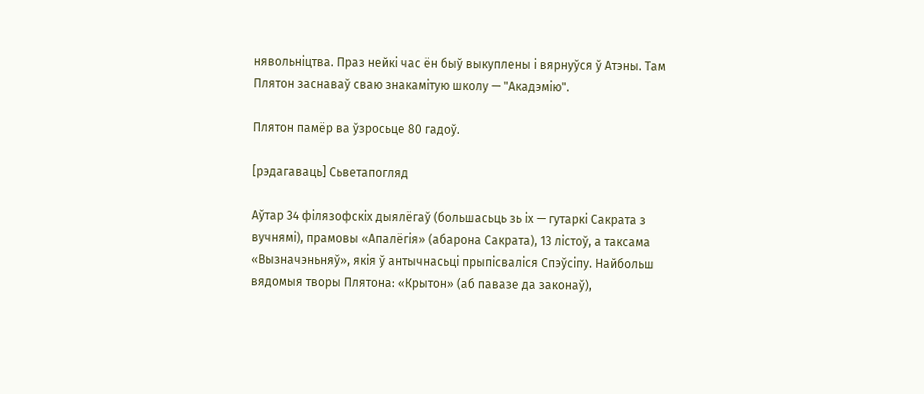нявольніцтва. Праз нейкі час ён быў выкуплены і вярнуўся ў Атэны. Там Плятон заснаваў сваю знакамітую школу — "Акадэмію".

Плятон памёр ва ўзросьце 80 гадоў.

[рэдагаваць] Сьветапогляд

Аўтар 34 філязофскіх дыялёгаў (большасьць зь іх — гутаркі Сакрата з вучнямі), прамовы «Апалёгія» (абарона Сакрата), 13 лістоў, а таксама «Вызначэньняў», якія ў антычнасьці прыпісваліся Спэўсіпу. Найбольш вядомыя творы Плятона: «Крытон» (аб павазе да законаў),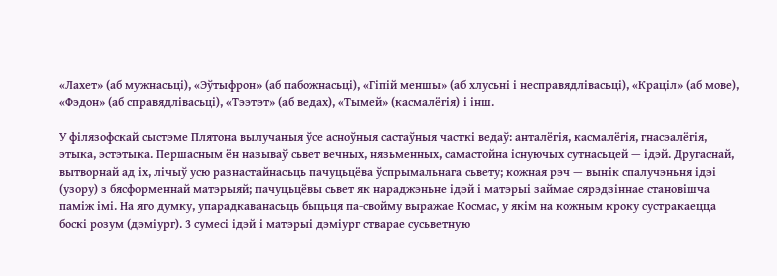«Лахет» (аб мужнасьці), «Эўтыфрон» (аб пабожнасьці), «Гіпій меншы» (аб хлусьні і несправядлівасьці), «Краціл» (аб мове), «Фэдон» (аб справядлівасьці), «Тээтэт» (аб ведах), «Тымей» (касмалёгія) і інш.

У філязофскай сыстэме Плятона вылучаныя ўсе асноўныя састаўныя часткі ведаў: анталёгія, касмалёгія, гнасэалёгія, этыка, эстэтыка. Першасным ён называў сьвет вечных, нязьменных, самастойна існуючых сутнасьцей — ідэй. Другаснай, вытворнай ад іх, лічыў усю разнастайнасьць пачуцьцёва ўспрымальнага сьвету; кожная рэч — вынік спалучэньня ідэі (узору) з бясформеннай матэрыяй; пачуцьцёвы сьвет як нараджэньне ідэй і матэрыі займае сярэдзіннае становішча паміж імі. На яго думку, упарадкаванасьць быцьця па-свойму выражае Космас, у якім на кожным кроку сустракаецца боскі розум (дэміург). 3 сумесі ідэй і матэрыі дэміург стварае сусьветную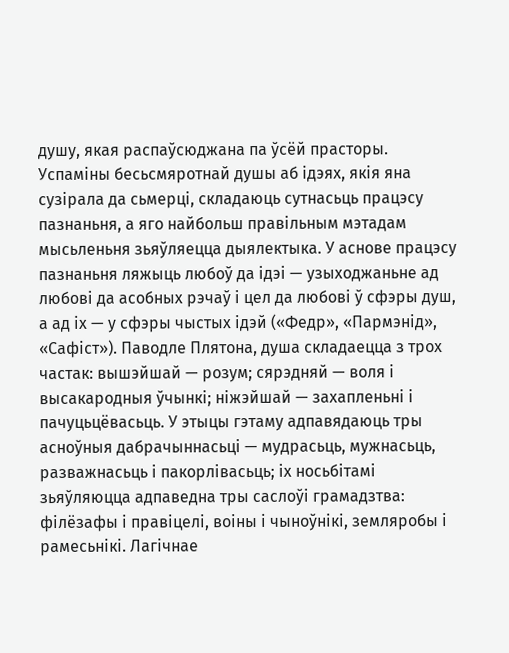душу, якая распаўсюджана па ўсёй прасторы. Успаміны бесьсмяротнай душы аб ідэях, якія яна сузірала да сьмерці, складаюць сутнасьць працэсу пазнаньня, а яго найбольш правільным мэтадам мысьленьня зьяўляецца дыялектыка. У аснове працэсу пазнаньня ляжыць любоў да ідэі — узыходжаньне ад любові да асобных рэчаў і цел да любові ў сфэры душ, а ад іх — у сфэры чыстых ідэй («Федр», «Пармэнід», «Сафіст»). Паводле Плятона, душа складаецца з трох частак: вышэйшай — розум; сярэдняй — воля і высакародныя ўчынкі; ніжэйшай — захапленьні і пачуцьцёвасьць. У этыцы гэтаму адпавядаюць тры асноўныя дабрачыннасьці — мудрасьць, мужнасьць, разважнасьць і пакорлівасьць; іх носьбітамі зьяўляюцца адпаведна тры саслоўі грамадзтва: філёзафы і правіцелі, воіны і чыноўнікі, земляробы і рамесьнікі. Лагічнае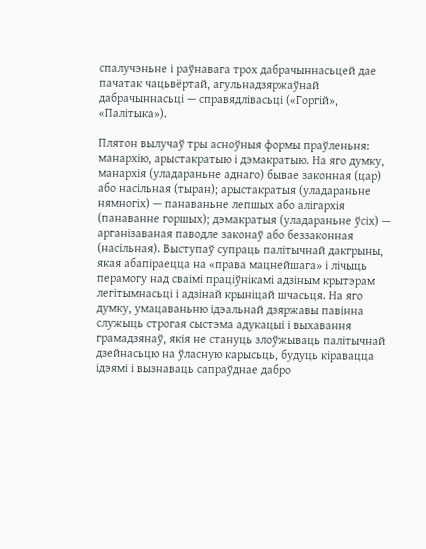спалучэньне і раўнавага трох дабрачыннасьцей дае пачатак чацьвёртай, агульнадзяржаўнай дабрачыннасьці — справядлівасьці («Горгій», «Палітыка»).

Плятон вылучаў тры асноўныя формы праўленьня: манархію, арыстакратыю і дэмакратыю. На яго думку, манархія (уладараньне аднаго) бывае законная (цар) або насільная (тыран); арыстакратыя (уладараньне нямногіх) — панаваньне лепшых або алігархія (панаванне горшых); дэмакратыя (уладараньне ўсіх) — арганізаваная паводле законаў або беззаконная (насільная). Выступаў супраць палітычнай дакгрыны, якая абапіраецца на «права мацнейшага» і лічыць перамогу над сваімі праціўнікамі адзіным крытэрам легітымнасьці і адзінай крыніцай шчасьця. На яго думку, умацаваньню ідэальнай дзяржавы павінна служыць строгая сыстэма адукацыі і выхавання грамадзянаў, якія не стануць злоўжываць палітычнай дзейнасьцю на ўласную карысьць, будуць кіравацца ідэямі і вызнаваць сапраўднае дабро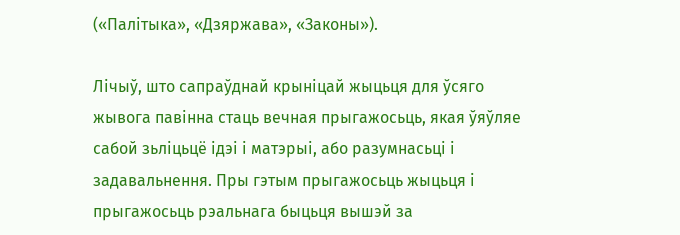(«Палітыка», «Дзяржава», «Законы»).

Лічыў, што сапраўднай крыніцай жыцьця для ўсяго жывога павінна стаць вечная прыгажосьць, якая ўяўляе сабой зьліцьцё ідэі і матэрыі, або разумнасьці і задавальнення. Пры гэтым прыгажосьць жыцьця і прыгажосьць рэальнага быцьця вышэй за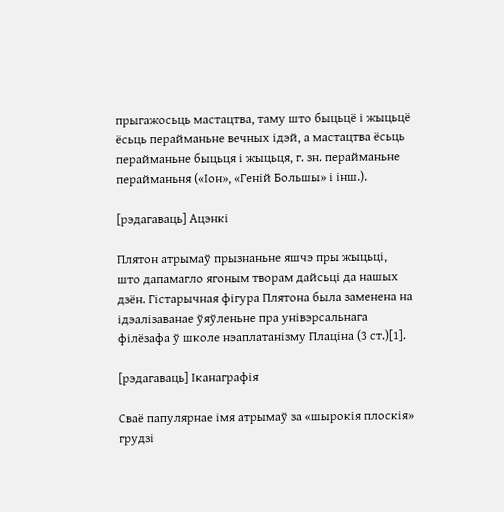прыгажосьць мастацтва, таму што быцьцё і жыцьцё ёсьць перайманьне вечных ідэй, а мастацтва ёсьць перайманьне быцьця і жыцьця, г. зн. перайманьне перайманьня («Іон», «Геній Большы» і інш.).

[рэдагаваць] Ацэнкі

Плятон атрымаў прызнаньне яшчэ пры жыцьці, што дапамагло ягоным творам дайсьці да нашых дзён. Гістарычная фігура Плятона была заменена на ідэалізаванае ўяўленьне пра унівэрсальнага філёзафа ў школе нэаплатанізму Плаціна (3 ст.)[1].

[рэдагаваць] Іканаграфія

Сваё папулярнае імя атрымаў за «шырокія плоскія» грудзі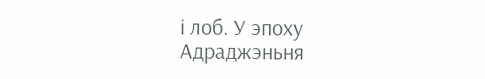і лоб. У эпоху Адраджэньня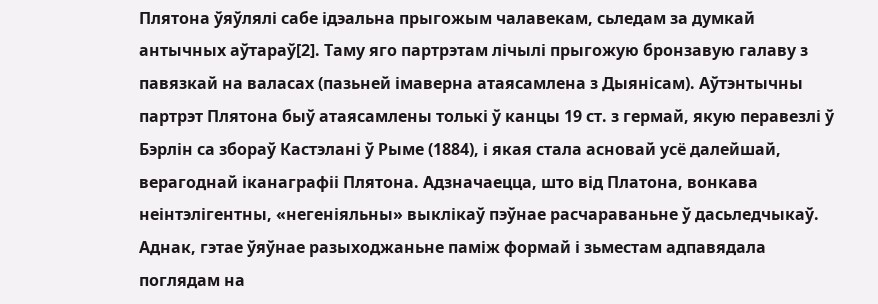Плятона ўяўлялі сабе ідэальна прыгожым чалавекам, сьледам за думкай антычных аўтараў[2]. Таму яго партрэтам лічылі прыгожую бронзавую галаву з павязкай на валасах (пазьней імаверна атаясамлена з Дыянісам). Аўтэнтычны партрэт Плятона быў атаясамлены толькі ў канцы 19 ст. з гермай, якую перавезлі ў Бэрлін са збораў Кастэлані ў Рыме (1884), і якая стала асновай усё далейшай, верагоднай іканаграфіі Плятона. Адзначаецца, што від Платона, вонкава неінтэлігентны, «негеніяльны» выклікаў пэўнае расчараваньне ў дасьледчыкаў. Аднак, гэтае ўяўнае разыходжаньне паміж формай і зьместам адпавядала поглядам на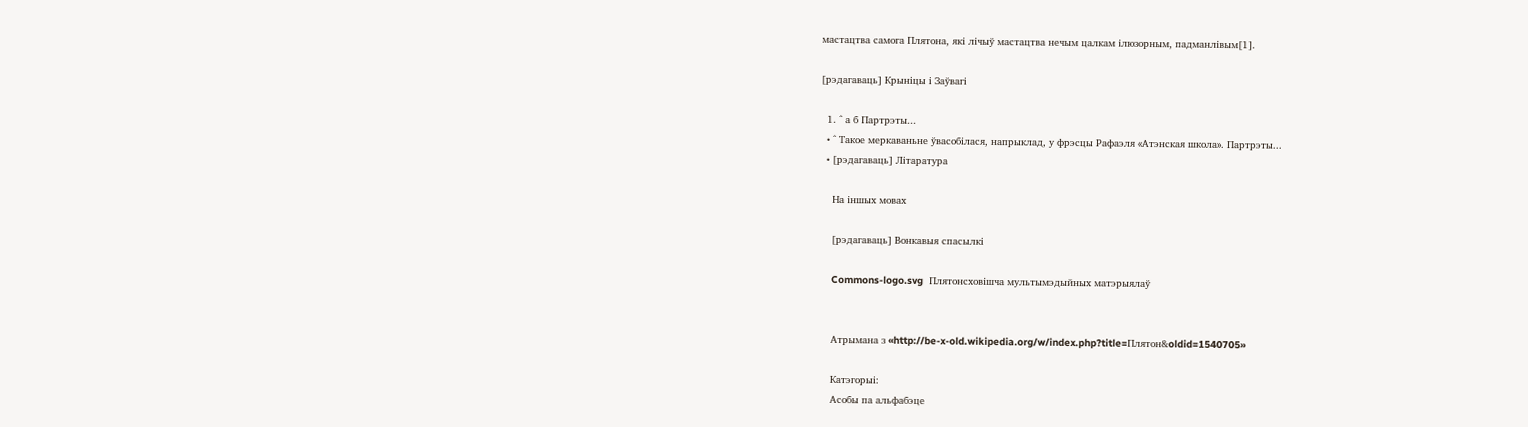мастацтва самога Плятона, які лічыў мастацтва нечым цалкам ілюзорным, падманлівым[1].

[рэдагаваць] Крыніцы і Заўвагі

  1. ^ а б Партрэты...
  • ^ Такое меркаваньне ўвасобілася, напрыклад, у фрэсцы Рафаэля «Атэнская школа». Партрэты...
  • [рэдагаваць] Літаратура

    На іншых мовах

    [рэдагаваць] Вонкавыя спасылкі

    Commons-logo.svg  Плятонсховішча мультымэдыйных матэрыялаў


    Атрымана з «http://be-x-old.wikipedia.org/w/index.php?title=Плятон&oldid=1540705»

    Катэгорыі:
    Асобы па альфабэце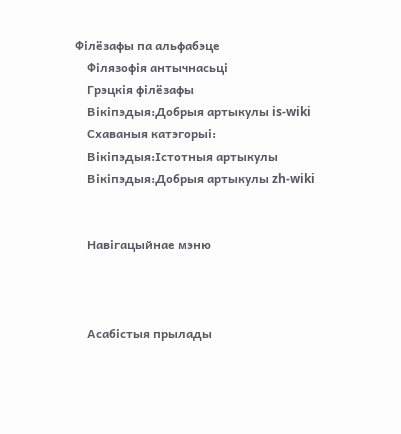Філёзафы па альфабэце
    Філязофія антычнасьці
    Грэцкія філёзафы
    Вікіпэдыя:Добрыя артыкулы is-wiki
    Схаваныя катэгорыі:
    Вікіпэдыя:Істотныя артыкулы
    Вікіпэдыя:Добрыя артыкулы zh-wiki


    Навігацыйнае мэню



    Асабістыя прылады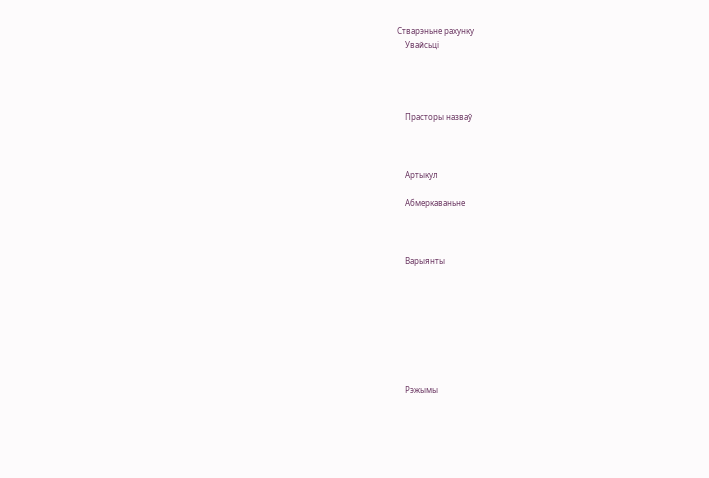Стварэньне рахунку
    Увайсьці




    Прасторы назваў



    Артыкул

    Абмеркаваньне



    Варыянты








    Рэжымы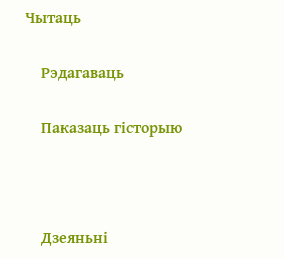Чытаць

    Рэдагаваць

    Паказаць гісторыю



    Дзеяньні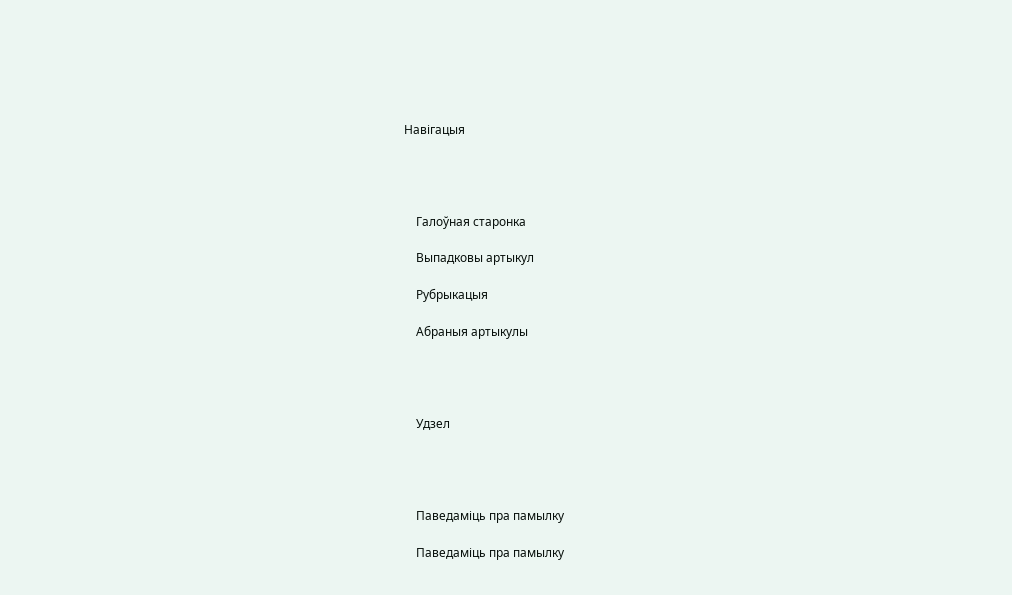Навігацыя




    Галоўная старонка

    Выпадковы артыкул

    Рубрыкацыя

    Абраныя артыкулы




    Удзел




    Паведаміць пра памылку

    Паведаміць пра памылку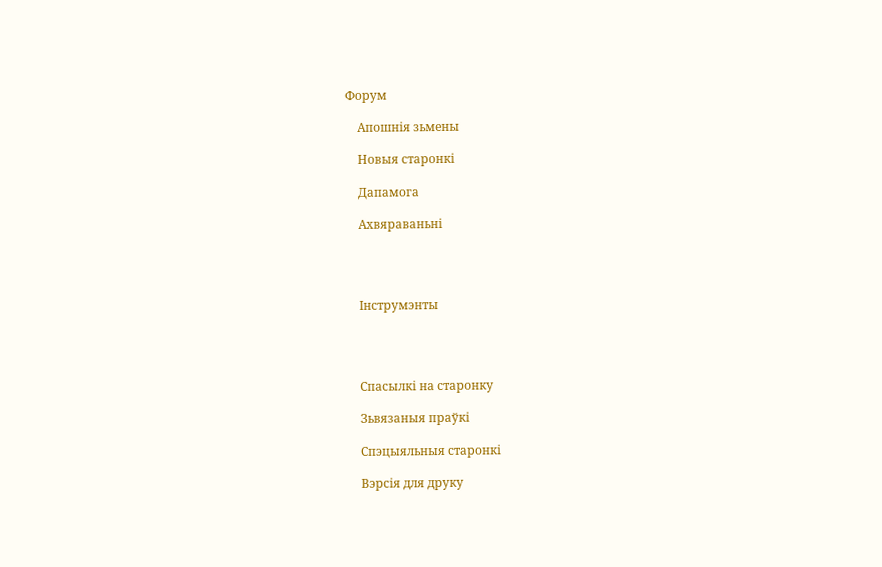Форум

    Апошнія зьмены

    Новыя старонкі

    Дапамога

    Ахвяраваньні




    Інструмэнты




    Спасылкі на старонку

    Зьвязаныя праўкі

    Спэцыяльныя старонкі

    Вэрсія для друку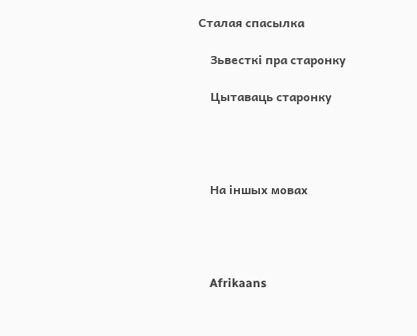Сталая спасылка

    Зьвесткі пра старонку

    Цытаваць старонку




    На іншых мовах




    Afrikaans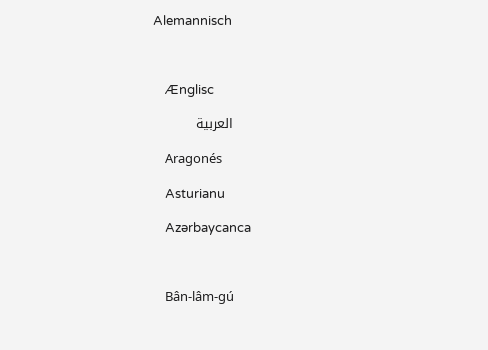Alemannisch



    Ænglisc

    العربية

    Aragonés

    Asturianu

    Azərbaycanca



    Bân-lâm-gú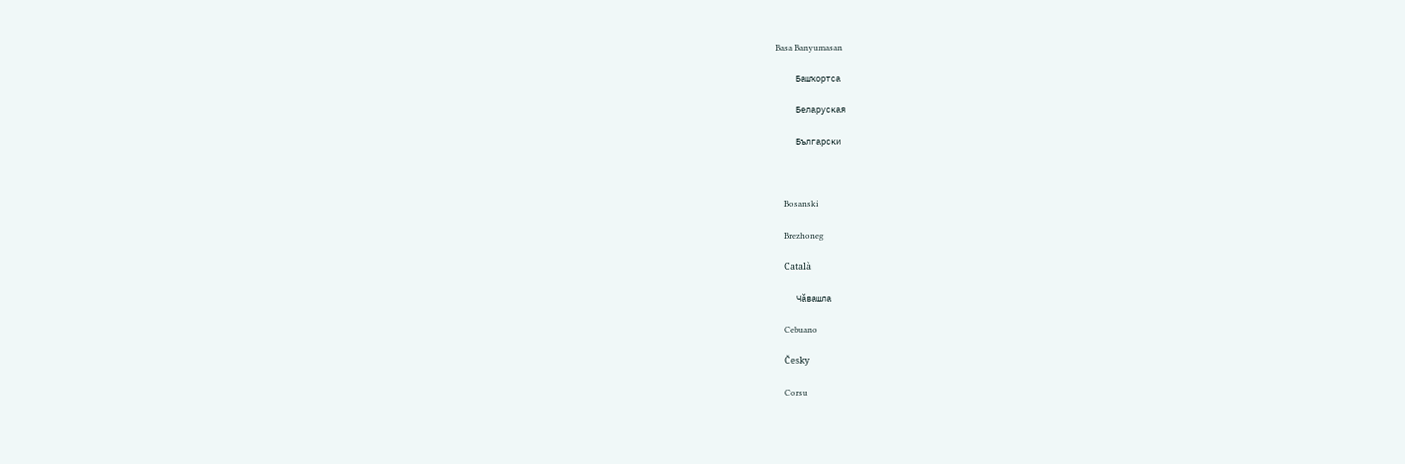Basa Banyumasan

    Башҡортса

    Беларуская

    Български



    Bosanski

    Brezhoneg

    Català

    Чӑвашла

    Cebuano

    Česky

    Corsu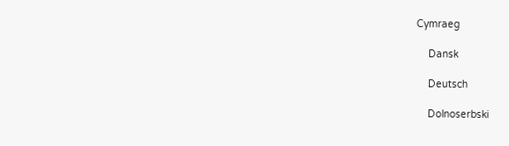Cymraeg

    Dansk

    Deutsch

    Dolnoserbski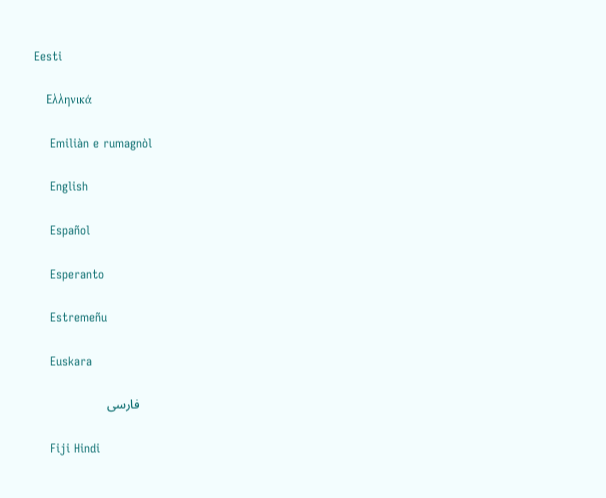Eesti

    Ελληνικά

    Emiliàn e rumagnòl

    English

    Español

    Esperanto

    Estremeñu

    Euskara

    فارسی

    Fiji Hindi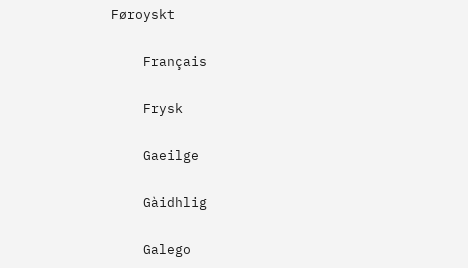Føroyskt

    Français

    Frysk

    Gaeilge

    Gàidhlig

    Galego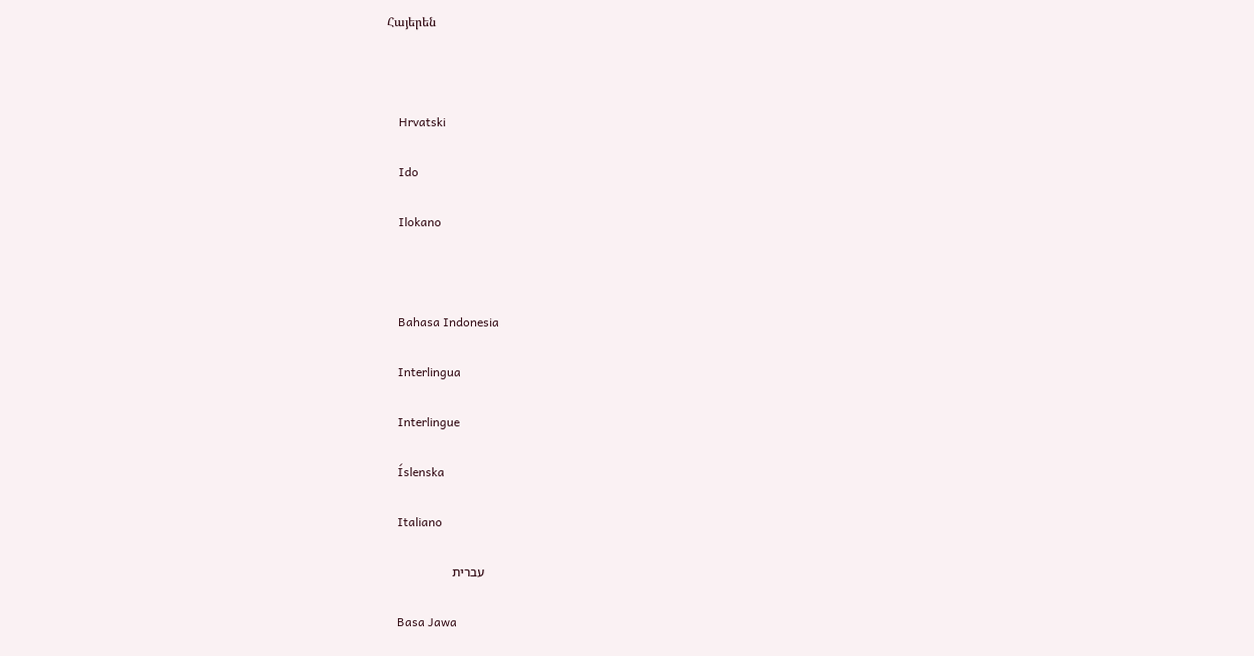Հայերեն



    Hrvatski

    Ido

    Ilokano



    Bahasa Indonesia

    Interlingua

    Interlingue

    Íslenska

    Italiano

    עברית

    Basa Jawa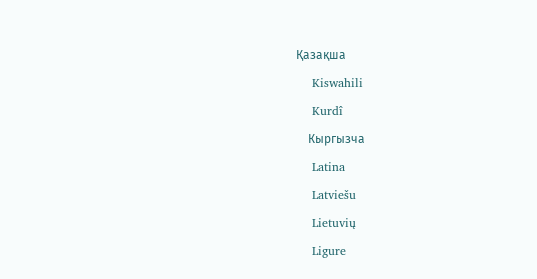Қазақша

    Kiswahili

    Kurdî

    Кыргызча

    Latina

    Latviešu

    Lietuvių

    Ligure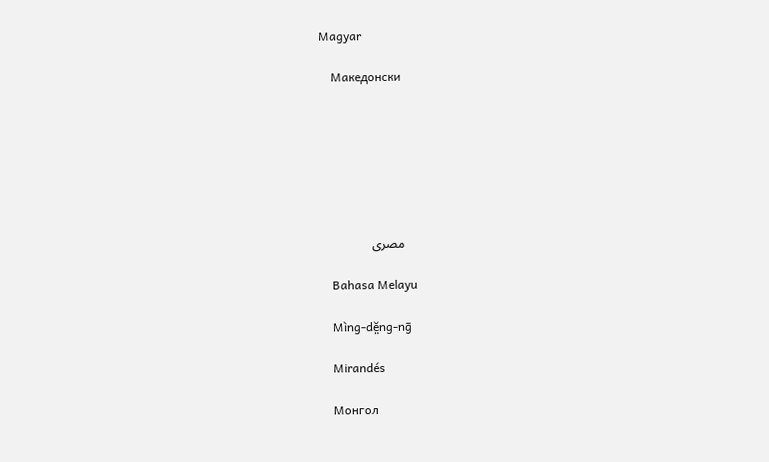Magyar

    Македонски







    مصرى

    Bahasa Melayu

    Mìng-dĕ̤ng-nḡ

    Mirandés

    Монгол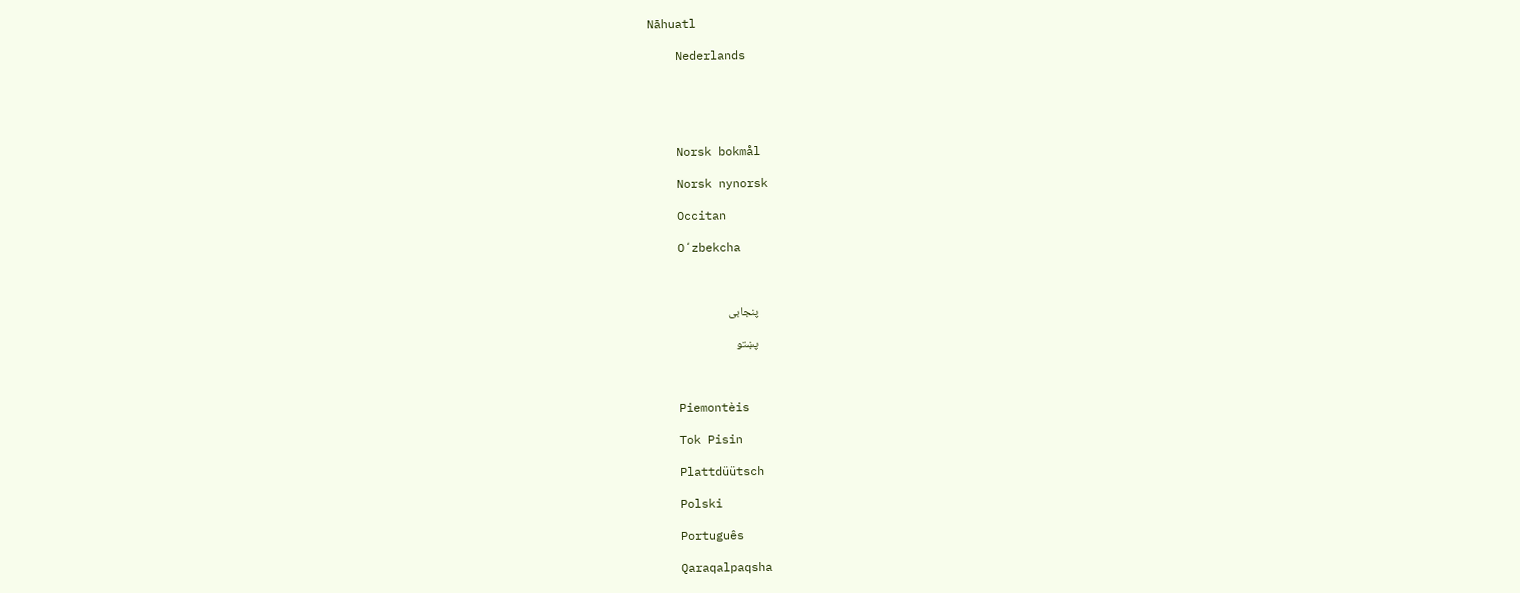Nāhuatl

    Nederlands





    Norsk bokmål

    Norsk nynorsk

    Occitan

    Oʻzbekcha



    پنجابی

    پښتو



    Piemontèis

    Tok Pisin

    Plattdüütsch

    Polski

    Português

    Qaraqalpaqsha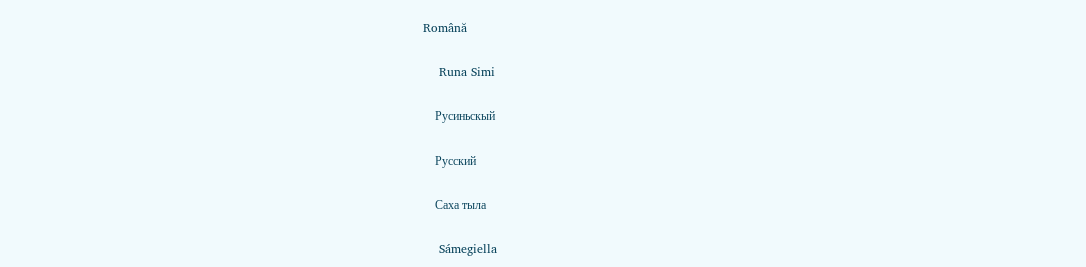Română

    Runa Simi

    Русиньскый

    Русский

    Саха тыла

    Sámegiella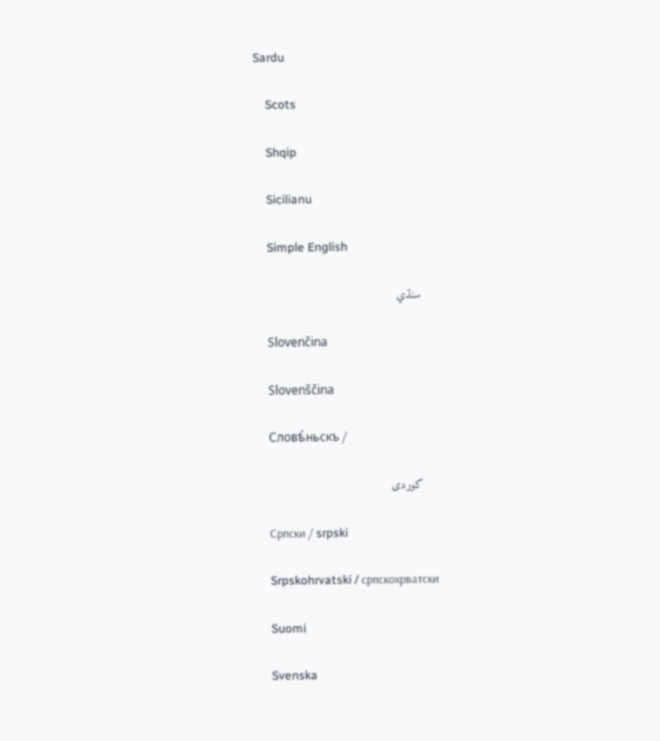Sardu

    Scots

    Shqip

    Sicilianu

    Simple English

    سنڌي

    Slovenčina

    Slovenščina

    Словѣ́ньскъ /

    کوردی

    Српски / srpski

    Srpskohrvatski / српскохрватски

    Suomi

    Svenska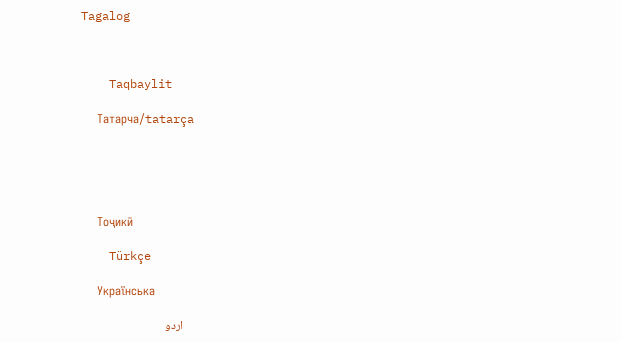Tagalog



    Taqbaylit

    Татарча/tatarça





    Тоҷикӣ

    Türkçe

    Українська

    اردو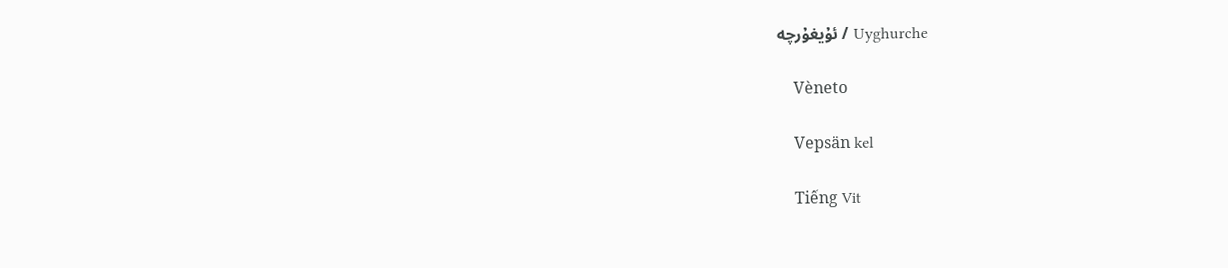ئۇيغۇرچە / Uyghurche

    Vèneto

    Vepsän kel

    Tiếng Vit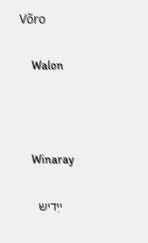Võro

    Walon



    Winaray

    ייִדיש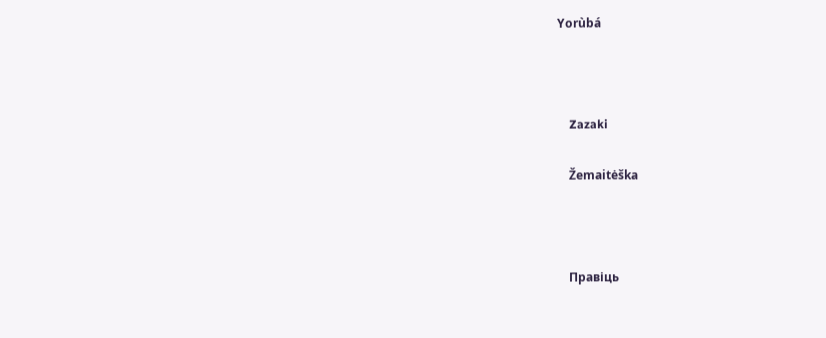Yorùbá



    Zazaki

    Žemaitėška



    Правіць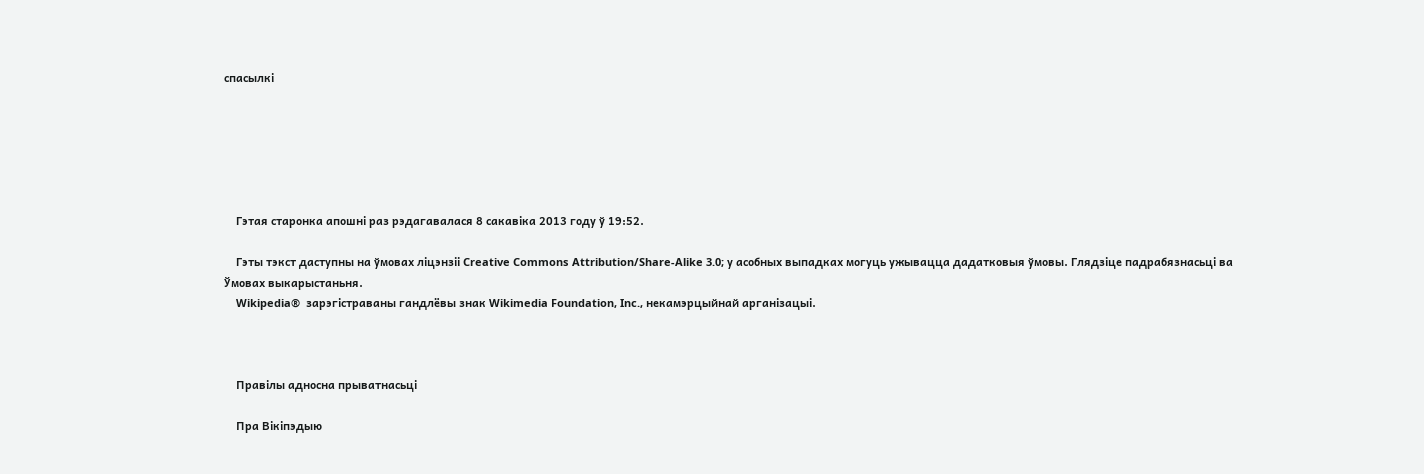спасылкі






    Гэтая старонка апошні раз рэдагавалася 8 сакавіка 2013 году ў 19:52.

    Гэты тэкст даступны на ўмовах ліцэнзіі Creative Commons Attribution/Share-Alike 3.0; у асобных выпадках могуць ужывацца дадатковыя ўмовы. Глядзіце падрабязнасьці ва Ўмовах выкарыстаньня.
    Wikipedia®  зарэгістраваны гандлёвы знак Wikimedia Foundation, Inc., некамэрцыйнай арганізацыі.



    Правілы адносна прыватнасьці

    Пра Вікіпэдыю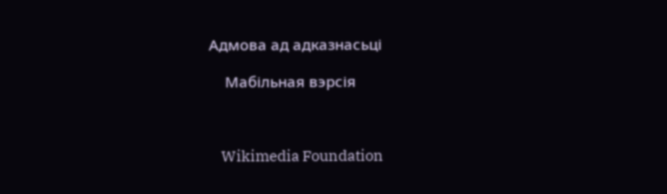Адмова ад адказнасьці

    Мабільная вэрсія



    Wikimedia Foundation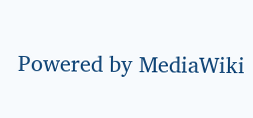Powered by MediaWiki